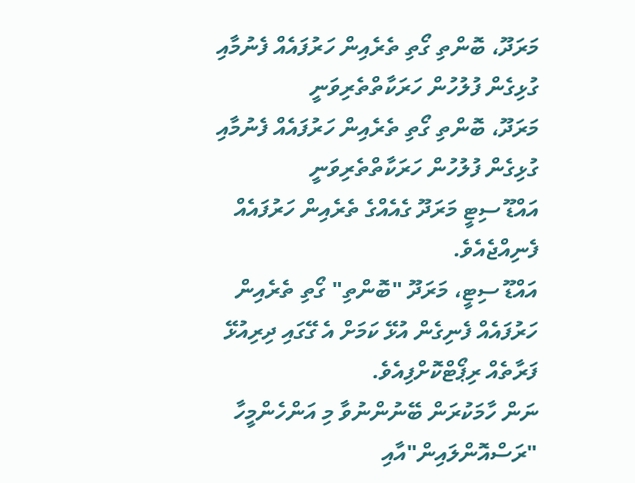މަރަދޫ، ބޮންތި ގޯތި ތެރެއިން ހަރުފައެއް ފެނުމާއި ގުޅިގެން ފުލުހުން ހަރަކާތްތެރިވަނީ
މަރަދޫ، ބޮންތި ގޯތި ތެރެއިން ހަރުފައެއް ފެނުމާއި ގުޅިގެން ފުލުހުން ހަރަކާތްތެރިވަނީ
އައްޑޫ ސިޓީ މަރަދޫ ގެއެއްގެ ތެރެއިން ހަރުފައެއް ފެނިއްޖެއެވެ.
އައްޑޫ ސިޓީ، މަރަދޫ "ބޮންތި" ގޯތި ތެރެއިން ހަރުފައެއް ފެނިގެން އުޅޭ ކަމަށް އެ ގޭގައި ދިރިއުޅޭ ފަރާތެއް ރިޕޯޓްކޮށްފިއެވެ.
ނަން ހާމަކުރަން ބޭނުންނުވާ މި އަންހެންމީހާ "ރަސްއޮންލައިން"އާއި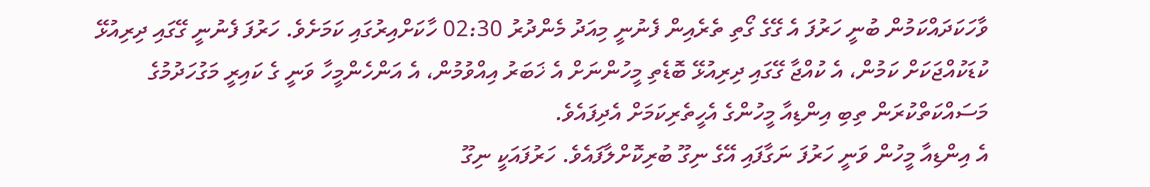ވާހަކަދައްކަމުން ބުނީ ހަރުފަ އެ ގޭގެ ގޯތި ތެރެއިން ފެނުނީ މިއަދު މެންދުރު 02:30 ހާކަށްއިރުގައި ކަމަށެވެ. ހަރުފަ ފެނުނީ ގޭގައި ދިރިއުޅޭ ކުޑަކުއްޖަކަށް ކަމުން، އެ ކުއްޖާ ގޭގައި ދިރިއުޅޭ ބޮޑެތި މީހުންނަށް އެ ޚަބަރު އިއްވުމުން، އެ އަންހެންމީހާ ވަނީ ގެ ކައިރީ މަގުހަދުމުގެ މަސައްކަތްކުރަން ތިބި އިންޑިއާ މީހުންގެ އެހީތެރިކަމަށް އެދިފައެވެ.
އެ އިންޑިއާ މީހުން ވަނީ ހަރުފަ ނަގާފައި އޭގެ ނިގޫ ބުރިކޮށްލާފައެވެ. ހަރުފައަކީ ނިގޫ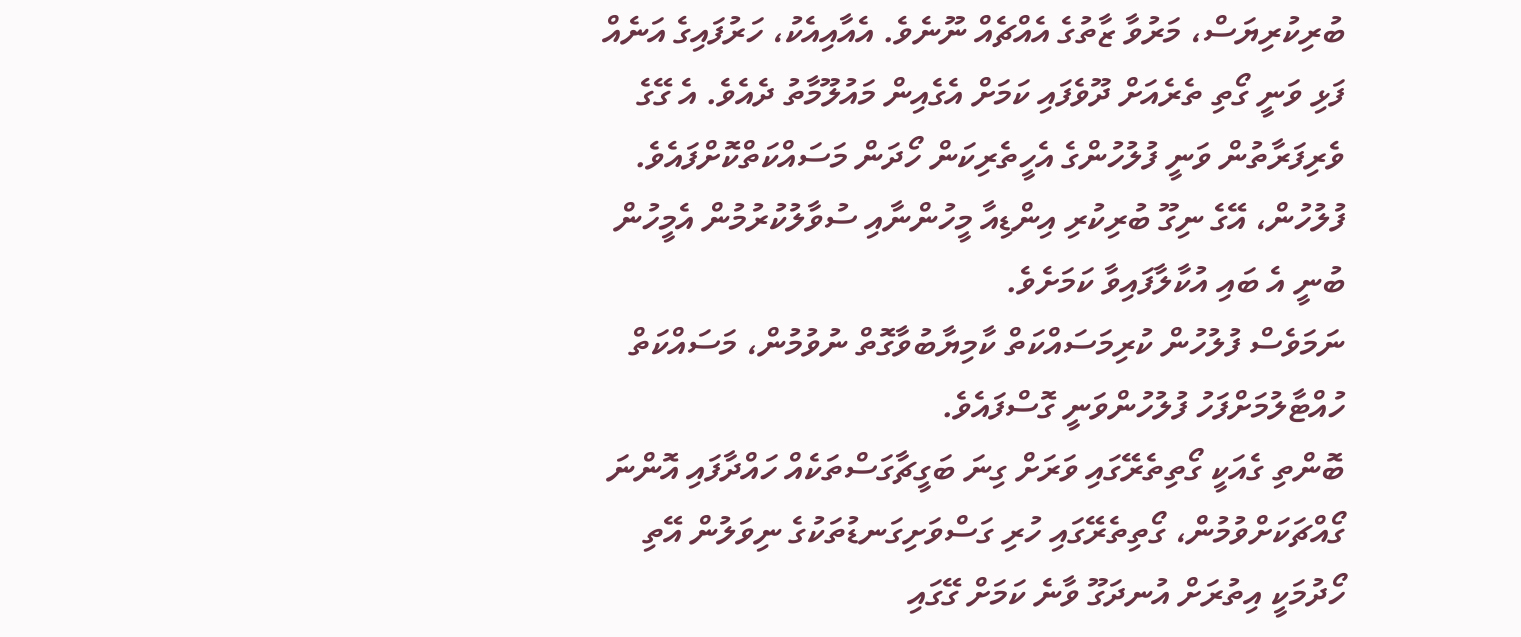ބުރިކުރިޔަސް، މަރުވާ ޒާތުގެ އެއްޗެއް ނޫނެވެ. އެއާއިއެކު، ހަރުފައިގެ އަނެއް ފަޅި ވަނީ ގޯތި ތެރެއަށް ދޫވެފައި ކަމަށް އެގެއިން މައުލޫމާތު ދެއެވެ. އެ ގޭގެ ވެރިފަރާތުން ވަނީ ފުލުހުންގެ އެހީތެރިކަން ހޯދަން މަސައްކަތްކޮށްފައެވެ. ފުލުހުން، އޭގެ ނިގޫ ބުރިކުރި އިންޑިއާ މީހުންނާއި ސުވާލުކުރުމުން އެމީހުން ބުނީ އެ ބައި އުކާލާފައިވާ ކަމަށެވެ.
ނަމަވެސް ފުލުހުން ކުރިމަސައްކަތް ކާމިޔާބުވާގޮތް ނުވުމުން، މަސައްކަތް ހުއްޓާލުމަށްފަހު ފުލުހުންވަނީ ގޮސްފައެވެ.
ބޮންތި ގެއަކީ ގޯތިތެރޭގައި ވަރަށް ގިނަ ބަގީޗާގަސްތަކެއް ހައްދާފައި އޮންނަ ގޯއްޗަކަށްވުމުން، ގޯތިތެރޭގައި ހުރި ގަސްވަށިގަނޑުތަކުގެ ނިވަލުން އޭތި ހޯދުމަކީ އިތުރަށް އުނދަގޫ ވާނެ ކަމަށް ގޭގައި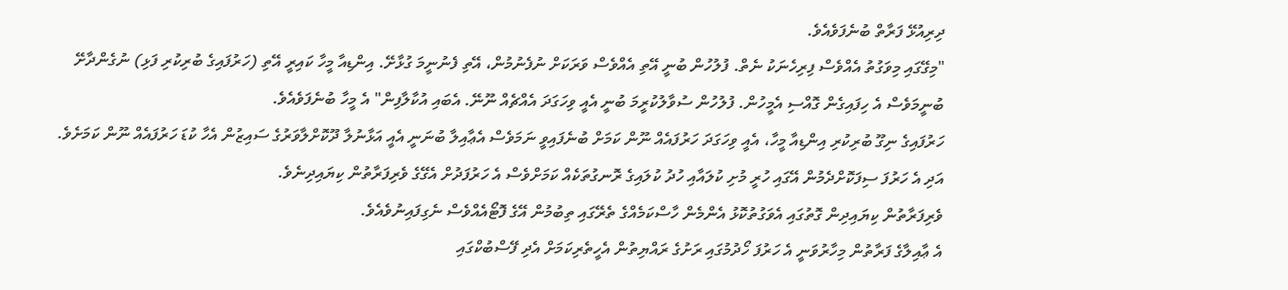ދިރިއުޅޭ ފަރާތް ބުނެފަވެއެވެ.
"މިގޭގައި މިވަގުތު އެއްވެސް ފިރިހެނަކު ނެތް. ފުލުހުން ބުނީ އޭތި އެއްވެސް ވަރަކަށް ނުފެނުމުން، އޭތި ފެނުނީމަ ގުޅާށޭ. އިންޑިއާ މީހާ ކައިރީ އޭތި (ހަރުފައިގެ ބުރިކުރި ފަޅި) ނުގެންދާށޭ ބުނީމަވެސް އެ ހިފައިގެން ގޮއްސި އެމީހުން. ފުލުހުން ސުވާލުކުރީމަ ބުނީ އެއީ ވިހަގަދަ އެއްޗެއް ނޫނޭ. އެބައި އުކާލާފިން" އެ މީހާ ބުނެފަވެއެވެ.
ހަރުފައިގެ ނިގޫ ބުރިކުރި އިންޑިއާ މީހާ، އެއީ ވިހަގަދަ ހަރުފައެއް ނޫން ކަމަށް ބުނެފައިވީ ނަމަވެސް އެޢާއިލާ ބުނަނީ އެއީ އަޅާނުލާ ދޫކޮށްލާވަރުގެ ސައިޒުން އެހާ ކުޑަ ހަރުފައެއް ނޫން ކަމަށެވެ. އަދި އެ ހަރުފަ ސިފަކޮށްދެމުން އޭގައި ހުރީ މުށި ކުލައާއި ހުދު ކުލައިގެ ރޮނގުތަކެއް ކަމަށްވެސް އެ ހަރުފަދުށް އެގޭގެ ވެރިފަރާތުން ކިޔައިދިނެވެ.
ވެރިފަރާތުން ކިޔައިދިން ގޮތުގައި އެވަގުތުކޮޅު އެންމެން ހާސްކަމެއްގެ ތެރޭގައި ތިބުމުން އޭގެ ފޮޓޯއެއްވެސް ނެގިފައިނުވެއެވެ.
އެ ޢާއިލާގެ ފަރާތުން މިހާރުވަނީ އެ ހަރުފަ ހޯދުމުގައި ރަށުގެ ރައްޔިތުން އެހީތެރިކަމަށް އެދި ފޭސްބުކްގައި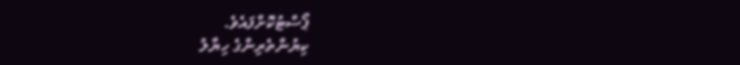ޕޯސްޓުކޮށްފައެވެ.
ކިޔުންތެރިންގެ ހިޔާލު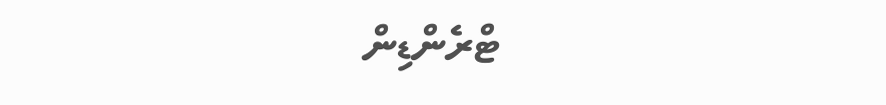ޓްރެންޑިން